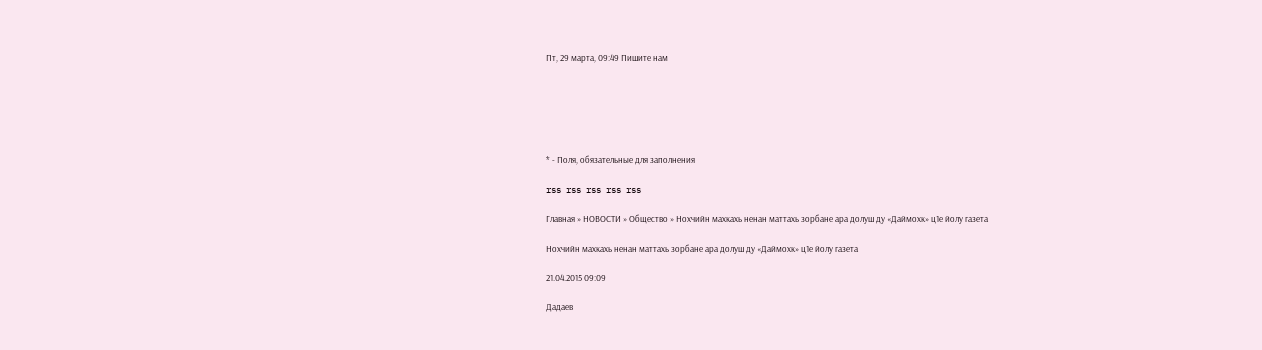Пт, 29 марта, 09:49 Пишите нам






* - Поля, обязательные для заполнения

rss rss rss rss rss

Главная » НОВОСТИ » Общество » Нохчийн махкахь ненан маттахь зорбане ара долуш ду «Даймохк» ц1е йолу газета

Нохчийн махкахь ненан маттахь зорбане ара долуш ду «Даймохк» ц1е йолу газета

21.04.2015 09:09

Дадаев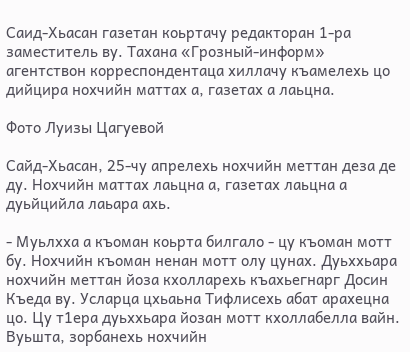Саид-Хьасан газетан коьртачу редакторан 1-ра заместитель ву. Тахана «Грозный-информ» агентствон корреспондентаца хиллачу къамелехь цо дийцира нохчийн маттах а, газетах а лаьцна.

Фото Луизы Цагуевой

Сайд-Хьасан, 25-чу апрелехь нохчийн меттан деза де ду. Нохчийн маттах лаьцна а, газетах лаьцна а дуьйцийла лаьара ахь.

- Муьлхха а къоман коьрта билгало - цу къоман мотт бу. Нохчийн къоман ненан мотт олу цунах. Дуьххьара нохчийн меттан йоза кхолларехь къахьегнарг Досин Къеда ву. Усларца цхьаьна Тифлисехь абат арахецна цо. Цу т1ера дуьххьара йозан мотт кхоллабелла вайн. Вуьшта, зорбанехь нохчийн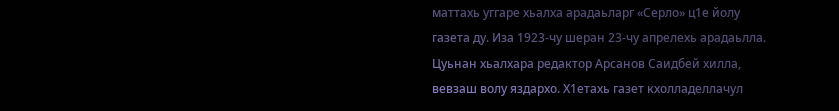маттахь уггаре хьалха арадаьларг «Серло» ц1е йолу газета ду. Иза 1923-чу шеран 23-чу апрелехь арадаьлла. Цуьнан хьалхара редактор Арсанов Саидбей хилла, вевзаш волу яздархо. Х1етахь газет кхолладеллачул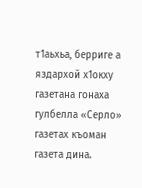т1аьхьа, берриге а яздархой х1окху газетана гонаха гулбелла «Серло» газетах къоман газета дина.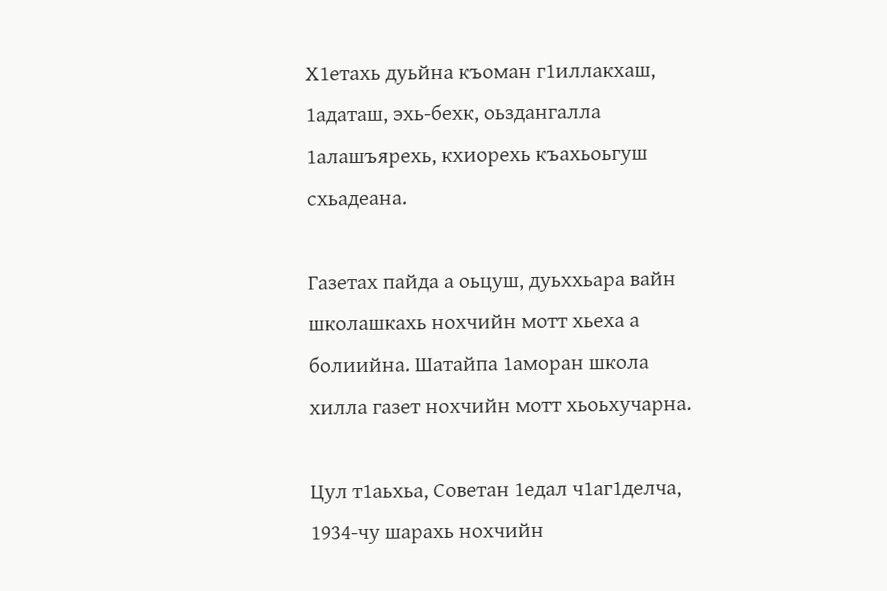Х1етахь дуьйна къоман г1иллакхаш, 1адаташ, эхь-бехк, оьздангалла 1алашъярехь, кхиорехь къахьоьгуш схьадеана.

Газетах пайда а оьцуш, дуьххьара вайн школашкахь нохчийн мотт хьеха а болиийна. Шатайпа 1аморан школа хилла газет нохчийн мотт хьоьхучарна.

Цул т1аьхьа, Советан 1едал ч1аг1делча, 1934-чу шарахь нохчийн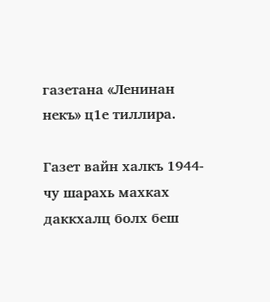газетана «Ленинан некъ» ц1е тиллира.

Газет вайн халкъ 1944-чу шарахь махках даккхалц болх беш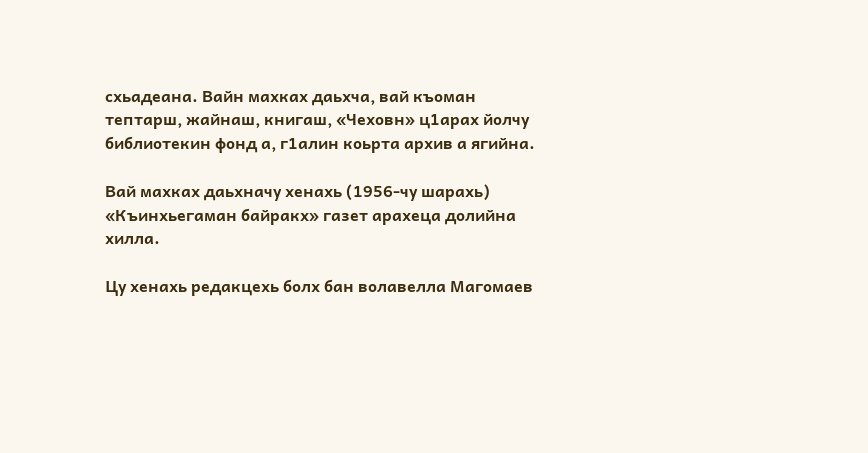схьадеана. Вайн махках даьхча, вай къоман тептарш, жайнаш, книгаш, «Чеховн» ц1арах йолчу библиотекин фонд а, г1алин коьрта архив а ягийна.

Вай махках даьхначу хенахь (1956-чу шарахь) «Къинхьегаман байракх» газет арахеца долийна хилла.

Цу хенахь редакцехь болх бан волавелла Магомаев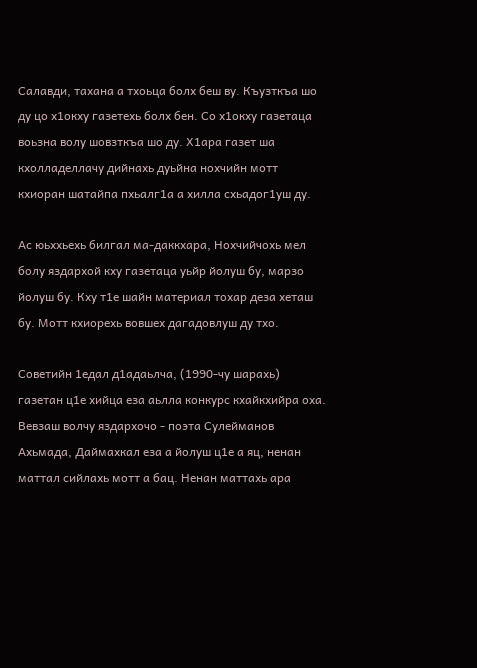Салавди, тахана а тхоьца болх беш ву. Къузткъа шо ду цо х1окху газетехь болх бен. Со х1окху газетаца воьзна волу шовзткъа шо ду. Х1ара газет ша кхолладеллачу дийнахь дуьйна нохчийн мотт кхиоран шатайпа пхьалг1а а хилла схьадог1уш ду.

Ас юьххьехь билгал ма-даккхара, Нохчийчохь мел болу яздархой кху газетаца уьйр йолуш бу, марзо йолуш бу. Кху т1е шайн материал тохар деза хеташ бу. Мотт кхиорехь вовшех дагадовлуш ду тхо.

Советийн 1едал д1адаьлча, (1990-чу шарахь) газетан ц1е хийца еза аьлла конкурс кхайкхийра оха. Вевзаш волчу яздархочо - поэта Сулейманов Ахьмада, Даймахкал еза а йолуш ц1е а яц, ненан маттал сийлахь мотт а бац. Ненан маттахь ара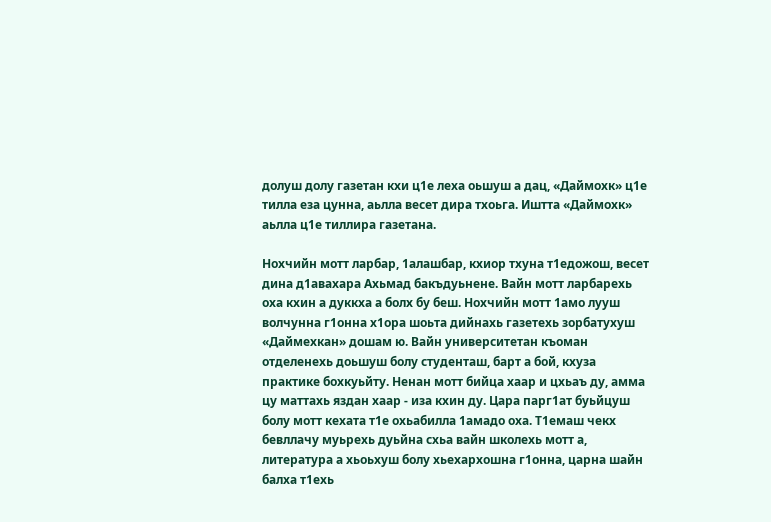долуш долу газетан кхи ц1е леха оьшуш а дац, «Даймохк» ц1е тилла еза цунна, аьлла весет дира тхоьга. Иштта «Даймохк» аьлла ц1е тиллира газетана.

Нохчийн мотт ларбар, 1алашбар, кхиор тхуна т1едожош, весет дина д1авахара Ахьмад бакъдуьнене. Вайн мотт ларбарехь оха кхин а дуккха а болх бу беш. Нохчийн мотт 1амо лууш волчунна г1онна х1ора шоьта дийнахь газетехь зорбатухуш «Даймехкан» дошам ю. Вайн университетан къоман отделенехь доьшуш болу студенташ, барт а бой, кхуза практике бохкуьйту. Ненан мотт бийца хаар и цхьаъ ду, амма цу маттахь яздан хаар - иза кхин ду. Цара парг1ат буьйцуш болу мотт кехата т1е охьабилла 1амадо оха. Т1емаш чекх бевллачу муьрехь дуьйна схьа вайн школехь мотт а, литература а хьоьхуш болу хьехархошна г1онна, царна шайн балха т1ехь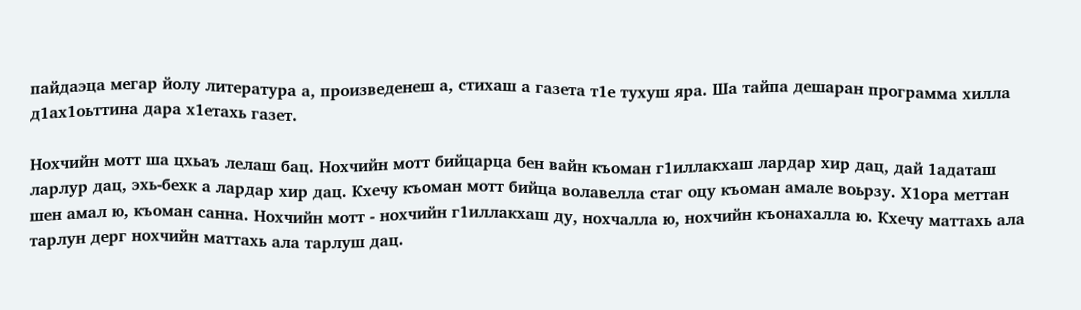пайдаэца мегар йолу литература а, произведенеш а, стихаш а газета т1е тухуш яра. Ша тайпа дешаран программа хилла д1ах1оьттина дара х1етахь газет.

Нохчийн мотт ша цхьаъ лелаш бац. Нохчийн мотт бийцарца бен вайн къоман г1иллакхаш лардар хир дац, дай 1адаташ ларлур дац, эхь-бехк а лардар хир дац. Кхечу къоман мотт бийца волавелла стаг оцу къоман амале воьрзу. Х1ора меттан шен амал ю, къоман санна. Нохчийн мотт - нохчийн г1иллакхаш ду, нохчалла ю, нохчийн къонахалла ю. Кхечу маттахь ала тарлун дерг нохчийн маттахь ала тарлуш дац.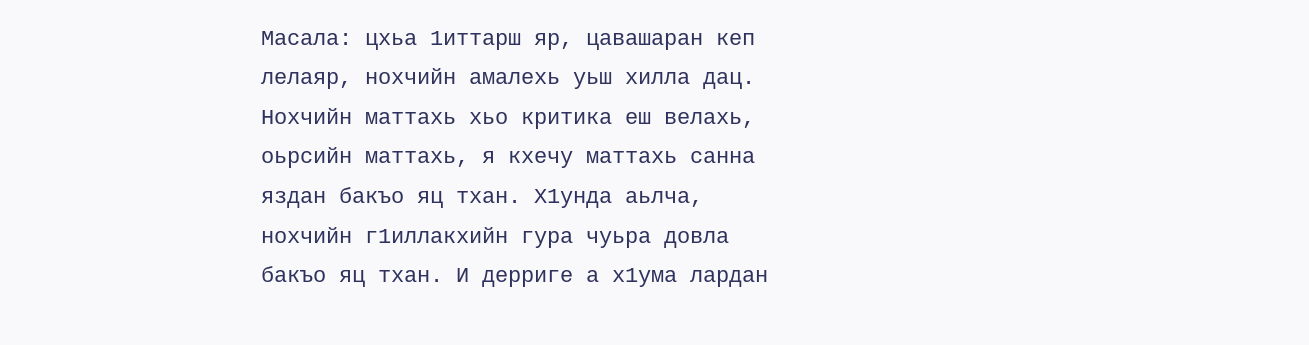Масала: цхьа 1иттарш яр, цавашаран кеп лелаяр, нохчийн амалехь уьш хилла дац. Нохчийн маттахь хьо критика еш велахь, оьрсийн маттахь, я кхечу маттахь санна яздан бакъо яц тхан. Х1унда аьлча, нохчийн г1иллакхийн гура чуьра довла бакъо яц тхан. И дерриге а х1ума лардан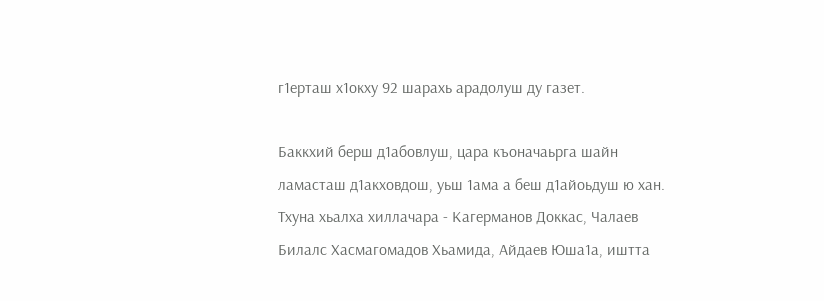г1ерташ х1окху 92 шарахь арадолуш ду газет.

Баккхий берш д1абовлуш, цара къоначаьрга шайн ламасташ д1акховдош, уьш 1ама а беш д1айоьдуш ю хан. Тхуна хьалха хиллачара - Кагерманов Доккас, Чалаев Билалс Хасмагомадов Хьамида, Айдаев Юша1а, иштта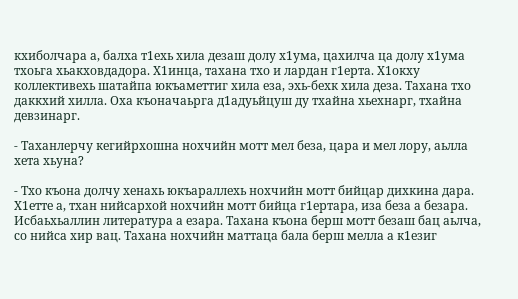кхиболчара а, балха т1ехь хила дезаш долу х1ума, цахилча ца долу х1ума тхоьга хьакховдадора. Х1инца, тахана тхо и лардан г1ерта. Х1окху коллективехь шатайпа юкъаметтиг хила еза, эхь-бехк хила деза. Тахана тхо даккхий хилла. Оха къоначаьрга д1адуьйцуш ду тхайна хьехнарг, тхайна девзинарг.

- Таханлерчу кегийрхошна нохчийн мотт мел беза, цара и мел лору, аьлла хета хьуна?

- Тхо къона долчу хенахь юкъараллехь нохчийн мотт бийцар дихкина дара. Х1етте а, тхан нийсархой нохчийн мотт бийца г1ертара, иза беза а безара. Исбаьхьаллин литература а езара. Тахана къона берш мотт безаш бац аьлча, со нийса хир вац. Тахана нохчийн маттаца бала берш мелла а к1езиг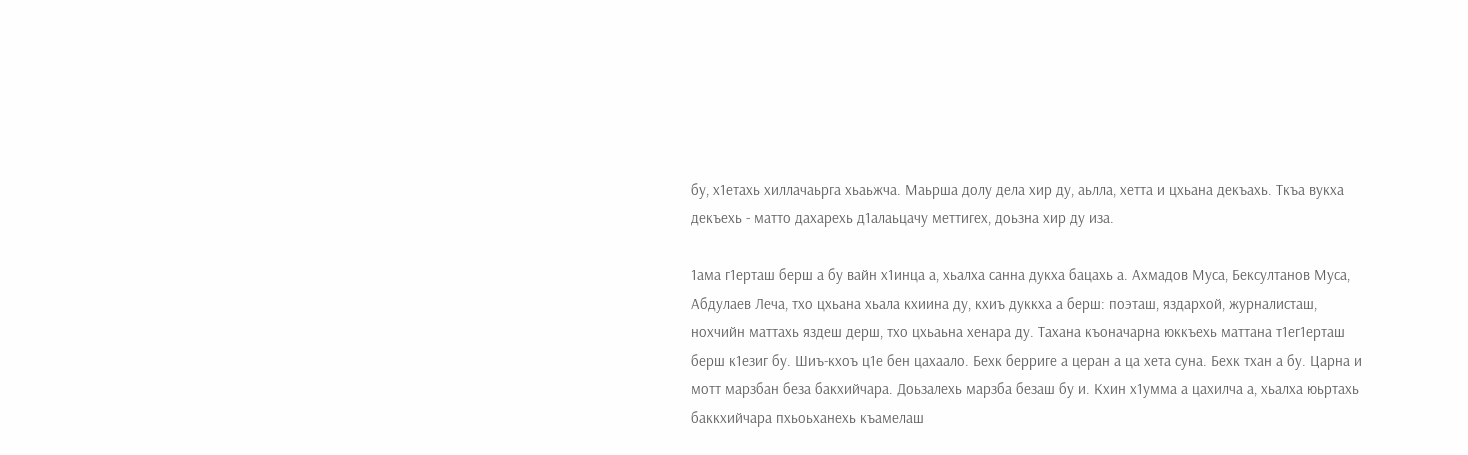бу, х1етахь хиллачаьрга хьаьжча. Маьрша долу дела хир ду, аьлла, хетта и цхьана декъахь. Ткъа вукха декъехь - матто дахарехь д1алаьцачу меттигех, доьзна хир ду иза.

1ама г1ерташ берш а бу вайн х1инца а, хьалха санна дукха бацахь а. Ахмадов Муса, Бексултанов Муса, Абдулаев Леча, тхо цхьана хьала кхиина ду, кхиъ дуккха а берш: поэташ, яздархой, журналисташ, нохчийн маттахь яздеш дерш, тхо цхьаьна хенара ду. Тахана къоначарна юккъехь маттана т1ег1ерташ берш к1езиг бу. Шиъ-кхоъ ц1е бен цахаало. Бехк берриге а церан а ца хета суна. Бехк тхан а бу. Царна и мотт марзбан беза бакхийчара. Доьзалехь марзба безаш бу и. Кхин х1умма а цахилча а, хьалха юьртахь баккхийчара пхьоьханехь къамелаш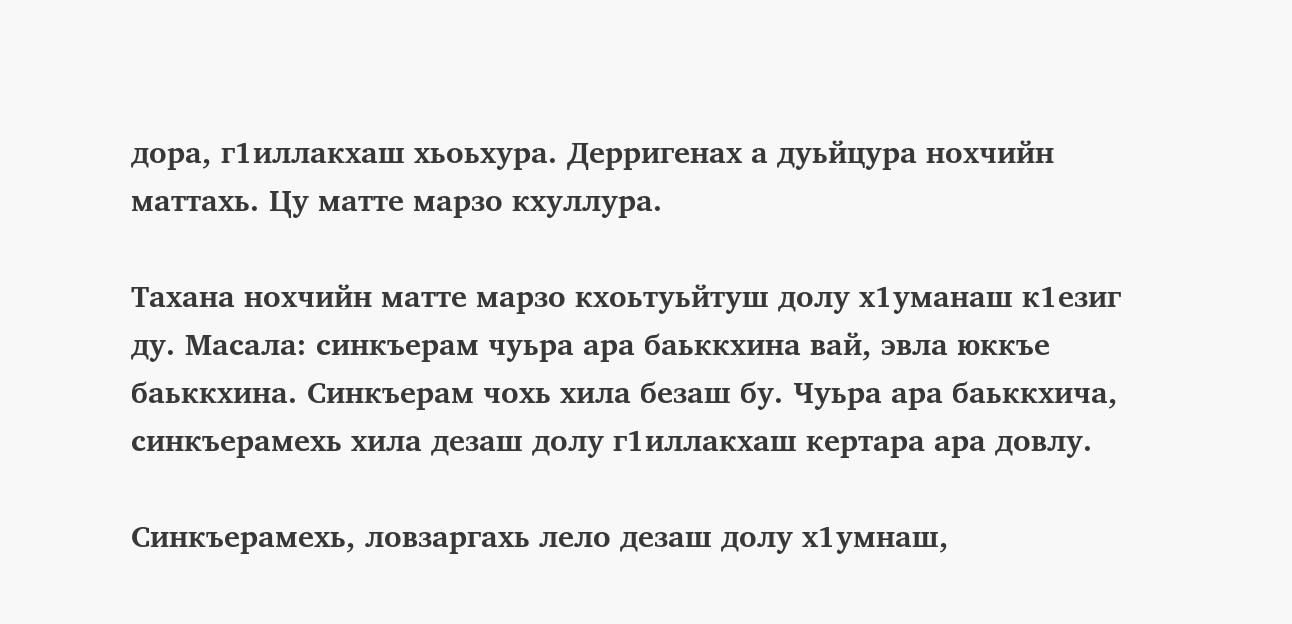дора, г1иллакхаш хьоьхура. Дерригенах а дуьйцура нохчийн маттахь. Цу матте марзо кхуллура.

Тахана нохчийн матте марзо кхоьтуьйтуш долу х1уманаш к1езиг ду. Масала: синкъерам чуьра ара баьккхина вай, эвла юккъе баьккхина. Синкъерам чохь хила безаш бу. Чуьра ара баьккхича, синкъерамехь хила дезаш долу г1иллакхаш кертара ара довлу.

Синкъерамехь, ловзаргахь лело дезаш долу х1умнаш,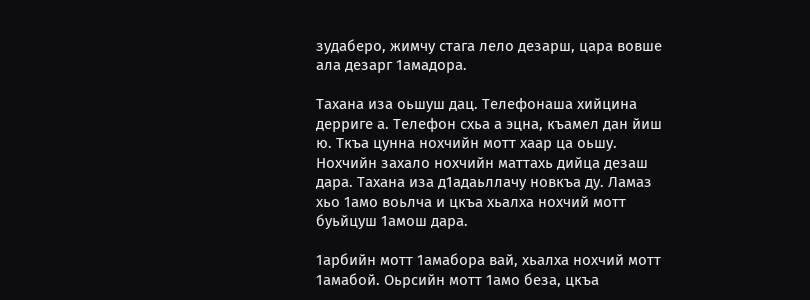зудаберо, жимчу стага лело дезарш, цара вовше ала дезарг 1амадора.

Тахана иза оьшуш дац. Телефонаша хийцина дерриге а. Телефон схьа а эцна, къамел дан йиш ю. Ткъа цунна нохчийн мотт хаар ца оьшу. Нохчийн захало нохчийн маттахь дийца дезаш дара. Тахана иза д1адаьллачу новкъа ду. Ламаз хьо 1амо воьлча и цкъа хьалха нохчий мотт буьйцуш 1амош дара.

1арбийн мотт 1амабора вай, хьалха нохчий мотт 1амабой. Оьрсийн мотт 1амо беза, цкъа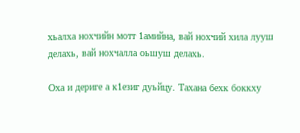хьалха нохчийн мотт 1амийна, вай нохчий хила лууш делахь, вай нохчалла оьшуш делахь.

Оха и дериге а к1езиг дуьйцу. Тахана бехк боккху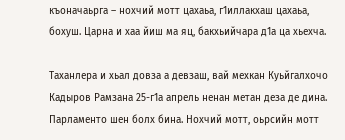къоначаьрга – нохчий мотт цахаьа, г1иллакхаш цахаьа, бохуш. Царна и хаа йиш ма яц, бакхьийчара д1а ца хьехча.

Таханлера и хьал довза а девзаш, вай мехкан Куьйгалхочо Кадыров Рамзана 25-г1а апрель ненан метан деза де дина. Парламенто шен болх бина. Нохчий мотт, оьрсийн мотт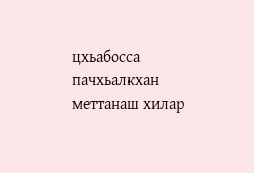цхьабосса пачхьалкхан меттанаш хилар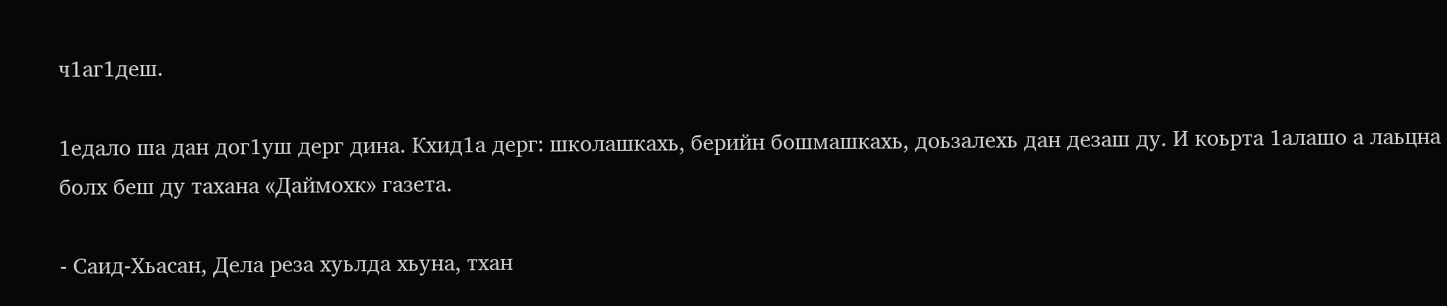ч1аг1деш.

1едало ша дан дог1уш дерг дина. Кхид1а дерг: школашкахь, берийн бошмашкахь, доьзалехь дан дезаш ду. И коьрта 1алашо а лаьцна болх беш ду тахана «Даймохк» газета.

- Саид-Хьасан, Дела реза хуьлда хьуна, тхан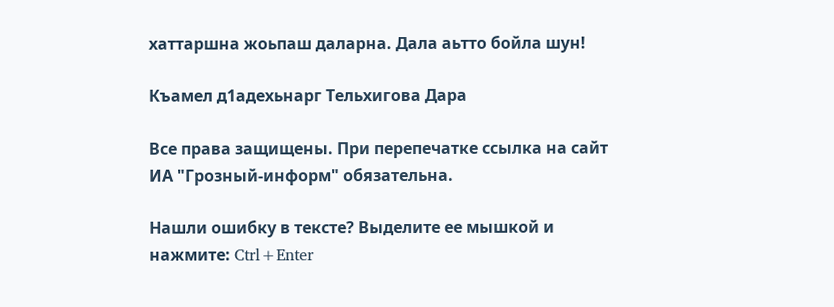хаттаршна жоьпаш даларна. Дала аьтто бойла шун!

Къамел д1адехьнарг Тельхигова Дара

Все права защищены. При перепечатке ссылка на сайт ИА "Грозный-информ" обязательна.

Нашли ошибку в тексте? Выделите ее мышкой и нажмите: Ctrl+Enter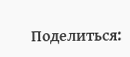Поделиться: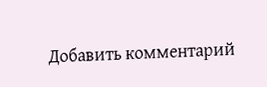Добавить комментарий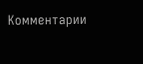Комментарии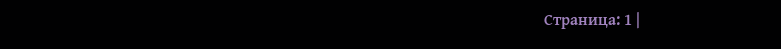Страница: 1 |